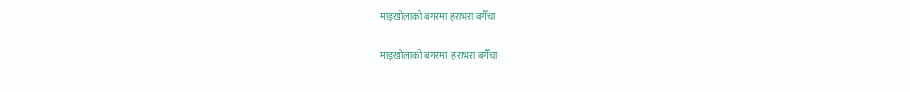माइखोलाको बगरमा हराभरा बगैँचा

माइखोलाको बगरमा  हराभरा बगैँचा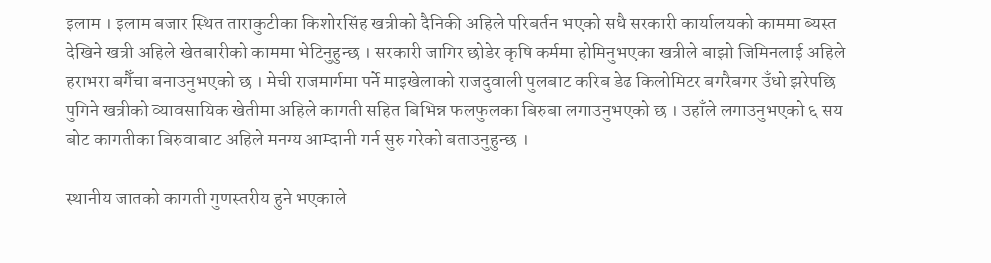इलाम । इलाम बजार स्थित ताराकुटीका किशोरसिंह खत्रीको दैनिकी अहिले परिबर्तन भएको सधै सरकारी कार्यालयको काममा ब्यस्त देखिने खत्री अहिले खेतबारीको काममा भेटिनुहुन्छ । सरकारी जागिर छोडेर कृषि कर्ममा होमिनुभएका खत्रीले बाझो जिमिनलाई अहिले हराभरा बगैँचा बनाउनुभएको छ । मेची राजमार्गमा पर्ने माइखेलाको राजदुवाली पुलबाट करिब डेढ किलोमिटर बगरैबगर उँधो झरेपछि पुगिने खत्रीको व्यावसायिक खेतीमा अहिले कागती सहित बिभिन्न फलफुलका बिरुबा लगाउनुभएको छ । उहाँले लगाउनुभएको ६ सय बोट कागतीका बिरुवाबाट अहिले मनग्य आम्दानी गर्न सुरु गरेको बताउनुहुन्छ ।

स्थानीय जातको कागती गुणस्तरीय हुने भएकाले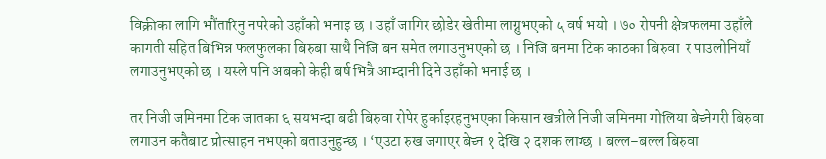विक्रीका लागि भौंतारिनु नपरेको उहाँको भनाइ छ । उहाँ जागिर छोडेर खेतीमा लाग्नुभएको ५ वर्ष भयो । ७० रोपनी क्षेत्रफलमा उहाँले कागती सहित बिभिन्न फलफुलका बिरुबा साथै निजि बन समेत लगाउनुभएको छ । निजि बनमा टिक काठका बिरुवा  र पाउलोनियाँ लगाउनुभएको छ । यस्ले पनि अबको केही बर्ष भित्रै आम्दानी दिने उहाँको भनाई छ ।

तर निजी जमिनमा टिक जातका ६ सयभन्दा बढी बिरुवा रोपेर हुर्काइरहनुभएका किसान खत्रीले निजी जमिनमा गोलिया बेच्नेगरी बिरुवा लगाउन कतैबाट प्रोत्साहन नभएको बताउनुहुन्छ । ‘एउटा रुख जगाएर बेच्न १ देखि २ दशक लाग्छ । बल्ल–बल्ल बिरुवा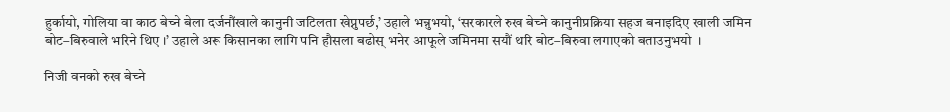हुर्कायो, गोलिया वा काठ बेच्ने बेला दर्जनौंखाले कानुनी जटिलता खेप्नुपर्छ,’ उहाले भन्नुभयो, ‘सरकारले रुख बेच्ने कानुनीप्रक्रिया सहज बनाइदिए खाली जमिन बोट–बिरुवाले भरिने थिए ।’ उहाले अरू किसानका लागि पनि हौसला बढोस् भनेर आफूले जमिनमा सयौं थरि बोट–बिरुवा लगाएको बताउनुभयो  ।

निजी वनको रुख बेच्ने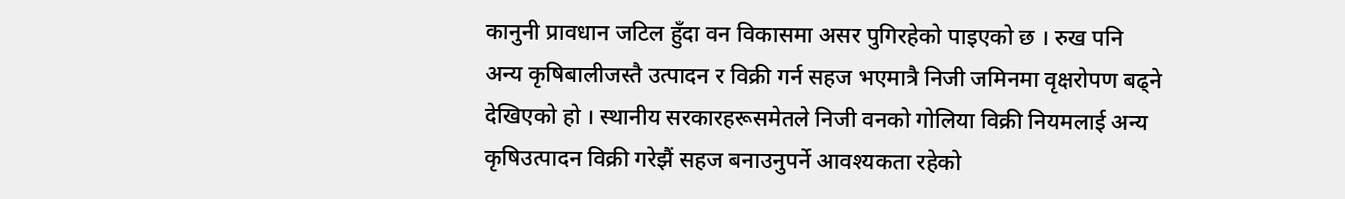कानुनी प्रावधान जटिल हुँदा वन विकासमा असर पुगिरहेको पाइएको छ । रुख पनि अन्य कृषिबालीजस्तै उत्पादन र विक्री गर्न सहज भएमात्रै निजी जमिनमा वृक्षरोपण बढ्ने देखिएको हो । स्थानीय सरकारहरूसमेतले निजी वनको गोलिया विक्री नियमलाई अन्य कृषिउत्पादन विक्री गरेझैं सहज बनाउनुपर्ने आवश्यकता रहेको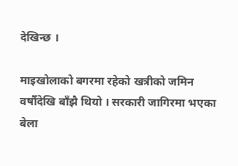देखिन्छ ।

माइखोलाको बगरमा रहेको खत्रीको जमिन वर्षौंदेखि बाँझै थियो । सरकारी जागिरमा भएका बेला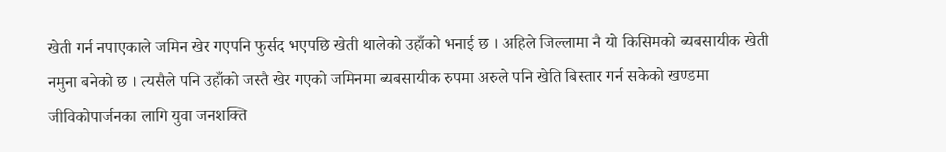खेती गर्न नपाएकाले जमिन खेर गएपनि फुर्सद भएपछि खेती थालेको उहाँको भनाई छ । अहिले जिल्लामा नै यो किसिमको ब्यबसायीक खेती नमुना बनेको छ । त्यसैले पनि उहाँको जस्तै खेर गएको जमिनमा ब्यबसायीक रुपमा अरुले पनि खेति बिस्तार गर्न सकेको खण्डमा जीविकोपार्जनका लागि युवा जनशक्ति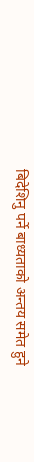बिदेशिनु पर्ने बाध्यताको अन्तय समेत हुने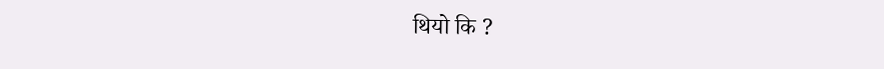थियो कि ?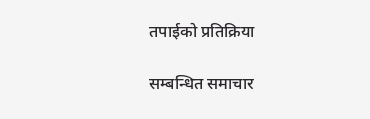तपाईको प्रतिक्रिया

सम्बन्धित समाचार